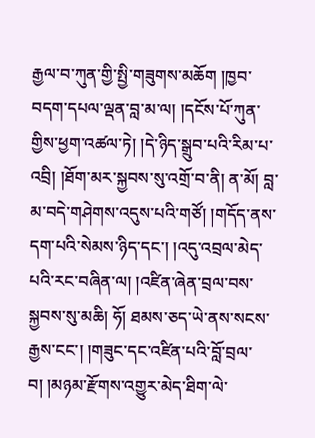རྒྱལ་བ་ཀུན་གྱི་སྤྱི་གཟུགས་མཆོག །ཁྱབ་བདག་དཔལ་ལྡན་བླ་མ་ལ། །དངོས་པོ་ཀུན་གྱིས་ཕྱག་འཚལ་ཏེ། །དེ་ཉིད་སྒྲུབ་པའི་རིམ་པ་འབྲི། །ཐོག་མར་སྐྱབས་སུ་འགྲོ་བ་ནི། ན་མོ། བླ་མ་བདེ་གཤེགས་འདུས་པའི་གཙོ། །གདོད་ནས་དག་པའི་སེམས་ཉིད་དང་། །འདུ་འབྲལ་མེད་པའི་རང་བཞིན་ལ། །འཛིན་ཞེན་བྲལ་བས་སྐྱབས་སུ་མཆི། ཧོ། ཐམས་ཅད་ཡེ་ནས་སངས་རྒྱས་ངང་། །གཟུང་དང་འཛིན་པའི་བློ་བྲལ་བ། །མཉམ་རྫོགས་འགྱུར་མེད་ཐིག་ལེ་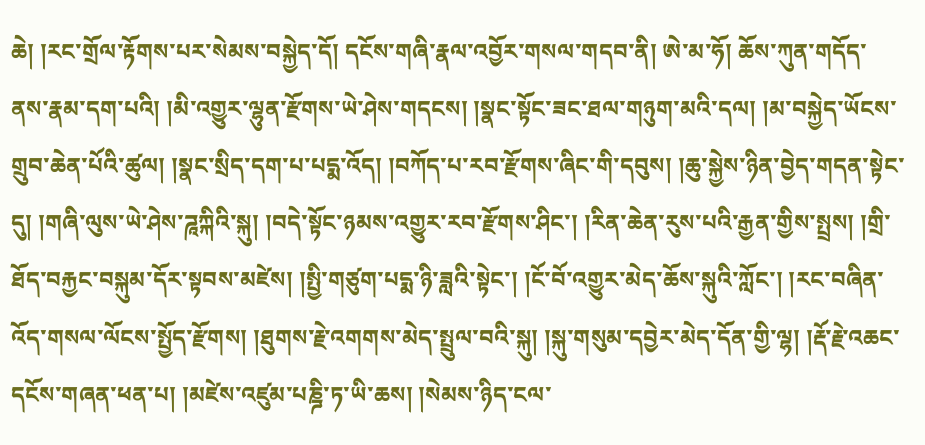ཆེ། །རང་གྲོལ་རྟོགས་པར་སེམས་བསྐྱེད་དོ། དངོས་གཞི་རྣལ་འབྱོར་གསལ་གདབ་ནི། ཨེ་མ་ཧོ། ཆོས་ཀུན་གདོད་ནས་རྣམ་དག་པའི། །མི་འགྱུར་ལྷུན་རྫོགས་ཡེ་ཤེས་གདངས། །སྣང་སྟོང་ཟང་ཐལ་གཉུག་མའི་དལ། །མ་བསྐྱེད་ཡོངས་གྲུབ་ཆེན་པོའི་ཚུལ། །སྣང་སྲིད་དག་པ་པདྨ་འོད། །བཀོད་པ་རབ་རྫོགས་ཞིང་གི་དབུས། །ཆུ་སྐྱེས་ཉིན་བྱེད་གདན་སྟེང་དུ། །གཞི་ལུས་ཡེ་ཤེས་ཌཱཀྐིའི་སྐུ། །བདེ་སྟོང་ཉམས་འགྱུར་རབ་རྫོགས་ཤིང་། །རིན་ཆེན་རུས་པའི་རྒྱན་གྱིས་སྤྲས། །གྲི་ཐོད་བརྐྱང་བསྐུམ་དོར་སྟབས་མཛེས། །སྤྱི་གཙུག་པདྨ་ཉི་ཟླའི་སྟེང་། །ངོ་བོ་འགྱུར་མེད་ཆོས་སྐུའི་ཀློང་། །རང་བཞིན་འོད་གསལ་ལོངས་སྤྱོད་རྫོགས། །ཐུགས་རྗེ་འགགས་མེད་སྤྲུལ་བའི་སྐུ། །སྐུ་གསུམ་དབྱེར་མེད་དོན་གྱི་ལྷ། །རྡོ་རྗེ་འཆང་དངོས་གཞན་ཕན་པ། །མཛེས་འཛུམ་པཎྜི་ཏ་ཡི་ཆས། །སེམས་ཉིད་ངལ་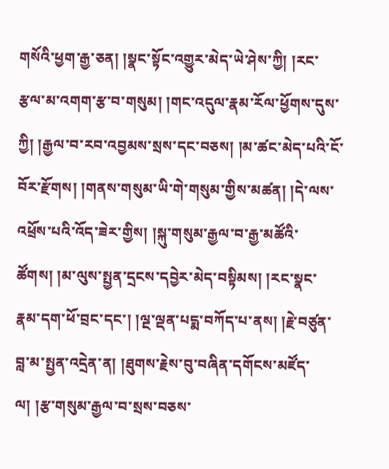གསོའི་ཕྱག་རྒྱ་ཅན། །སྣང་སྟོང་འགྱུར་མེད་ཡེ་ཤེས་ཀྱི། །རང་རྩལ་མ་འགག་རྩ་བ་གསུམ། །གང་འདུལ་རྣམ་རོལ་ཕྱོགས་དུས་ཀྱི། །རྒྱལ་བ་རབ་འབྱམས་སྲས་དང་བཅས། །མ་ཚང་མེད་པའི་ངོ་བོར་རྫོགས། །གནས་གསུམ་ཡི་གེ་གསུམ་གྱིས་མཚན། །དེ་ལས་འཕྲོས་པའི་འོད་ཟེར་གྱིས། །སྐུ་གསུམ་རྒྱལ་བ་རྒྱ་མཚོའི་ཚོགས། །མ་ལུས་སྤྱན་དྲངས་དབྱེར་མེད་བསྟིམས། །རང་སྣང་རྣམ་དག་ཕོ་བྲང་དང་། །ལྔ་ལྡན་པདྨ་བཀོད་པ་ནས། །རྗེ་བཙུན་བླ་མ་སྤྱན་འདྲེན་ན། །ཐུགས་རྗེས་བུ་བཞིན་དགོངས་མཛོད་ལ། །རྩ་གསུམ་རྒྱལ་བ་སྲས་བཅས་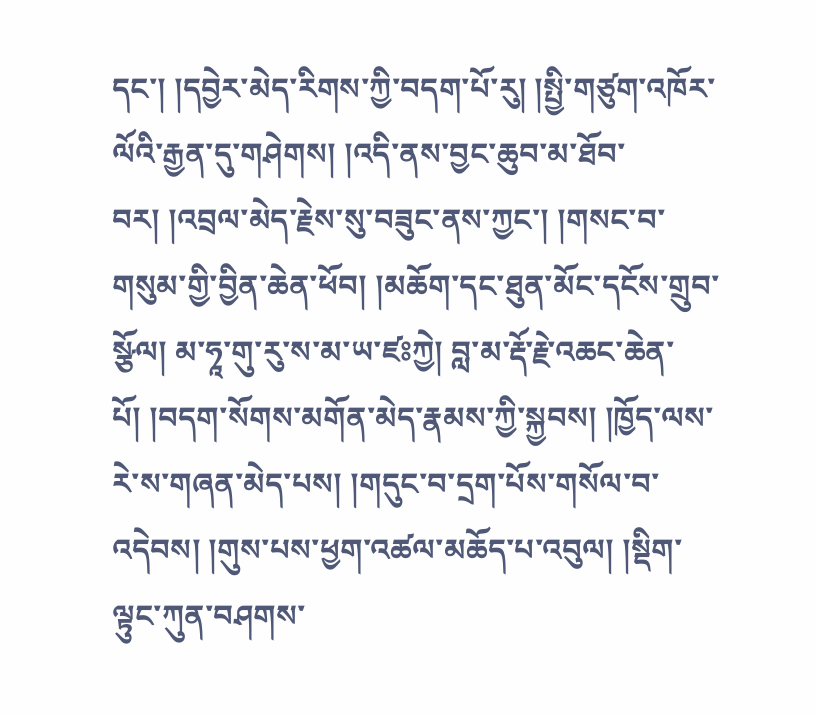དང་། །དབྱེར་མེད་རིགས་ཀྱི་བདག་པོ་རུ། །སྤྱི་གཙུག་འཁོར་ལོའི་རྒྱན་དུ་གཤེགས། །འདི་ནས་བྱང་ཆུབ་མ་ཐོབ་བར། །འབྲལ་མེད་རྗེས་སུ་བཟུང་ནས་ཀྱང་། །གསང་བ་གསུམ་གྱི་བྱིན་ཆེན་ཕོབ། །མཆོག་དང་ཐུན་མོང་དངོས་གྲུབ་སྩོལ། མ་ཧཱ་གུ་རུ་ས་མ་ཡ་ཛཿཀྱེ། བླ་མ་རྡོ་རྗེ་འཆང་ཆེན་པོ། །བདག་སོགས་མགོན་མེད་རྣམས་ཀྱི་སྐྱབས། །ཁྱོད་ལས་རེ་ས་གཞན་མེད་པས། །གདུང་བ་དྲག་པོས་གསོལ་བ་འདེབས། །གུས་པས་ཕྱག་འཚལ་མཆོད་པ་འབུལ། །སྡིག་ལྟུང་ཀུན་བཤགས་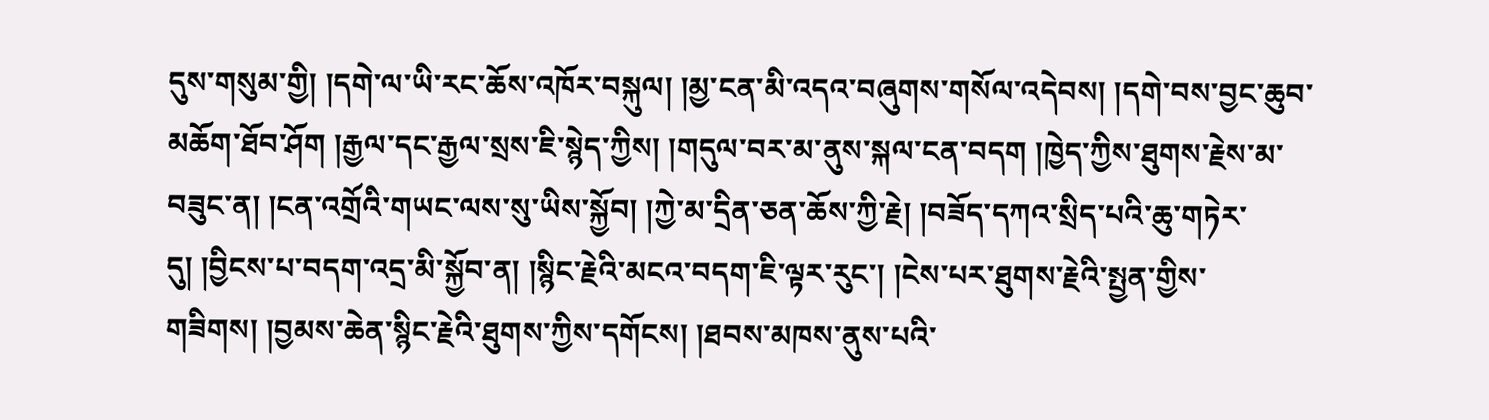དུས་གསུམ་གྱི། །དགེ་ལ་ཡི་རང་ཆོས་འཁོར་བསྐུལ། །མྱ་ངན་མི་འདའ་བཞུགས་གསོལ་འདེབས། །དགེ་བས་བྱང་ཆུབ་མཆོག་ཐོབ་ཤོག །རྒྱལ་དང་རྒྱལ་སྲས་ཇི་སྙེད་ཀྱིས། །གདུལ་བར་མ་ནུས་སྐལ་ངན་བདག །ཁྱེད་ཀྱིས་ཐུགས་རྗེས་མ་བཟུང་ན། །ངན་འགྲོའི་གཡང་ལས་སུ་ཡིས་སྐྱོབ། །ཀྱེ་མ་དྲིན་ཅན་ཆོས་ཀྱི་རྗེ། །བཟོད་དཀའ་སྲིད་པའི་ཆུ་གཏེར་དུ། །བྱིངས་པ་བདག་འདྲ་མི་སྐྱོབ་ན། །སྙིང་རྗེའི་མངའ་བདག་ཇི་ལྟར་རུང་། །ངེས་པར་ཐུགས་རྗེའི་སྤྱན་གྱིས་གཟིགས། །བྱམས་ཆེན་སྙིང་རྗེའི་ཐུགས་ཀྱིས་དགོངས། །ཐབས་མཁས་ནུས་པའི་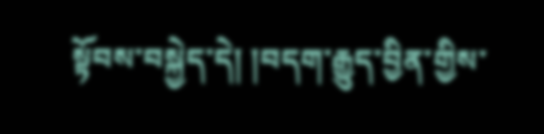སྟོབས་བསྐྱེད་དེ། །བདག་རྒྱུད་བྱིན་གྱིས་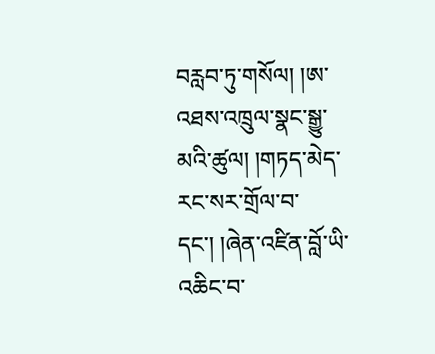བརླབ་ཏུ་གསོལ། །ཨ་འཐས་འཁྲུལ་སྣང་སྒྱུ་མའི་ཚུལ། །གཏད་མེད་རང་སར་གྲོལ་བ་དང་། །ཞེན་འཛིན་བློ་ཡི་འཆིང་བ་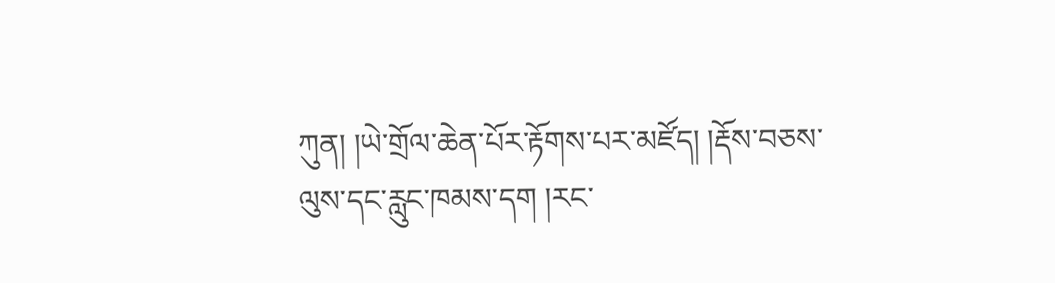ཀུན། །ཡེ་གྲོལ་ཆེན་པོར་རྟོགས་པར་མཛོད། །རྡོས་བཅས་ལུས་དང་རླུང་ཁམས་དག །རང་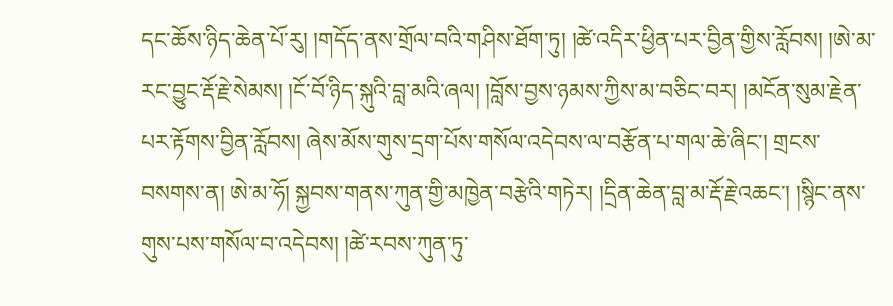དང་ཆོས་ཉིད་ཆེན་པོ་རུ། །གདོད་ནས་གྲོལ་བའི་གཤིས་ཐོག་ཏུ། །ཚེ་འདིར་ཕྱིན་པར་བྱིན་གྱིས་རློབས། །ཨེ་མ་རང་བྱུང་རྡོ་རྗེ་སེམས། །ངོ་བོ་ཉིད་སྐུའི་བླ་མའི་ཞལ། །བློས་བྱས་ཉམས་ཀྱིས་མ་བཅིང་བར། །མངོན་སུམ་རྗེན་པར་རྟོགས་བྱིན་རློབས། ཞེས་མོས་གུས་དྲག་པོས་གསོལ་འདེབས་ལ་བརྩོན་པ་གལ་ཆེ་ཞིང་། གྲངས་བསགས་ན། ཨེ་མ་ཧོ། སྐྱབས་གནས་ཀུན་གྱི་མཁྱེན་བརྩེའི་གཏེར། །དྲིན་ཆེན་བླ་མ་རྡོ་རྗེ་འཆང་། །སྙིང་ནས་གུས་པས་གསོལ་བ་འདེབས། །ཚེ་རབས་ཀུན་ཏུ་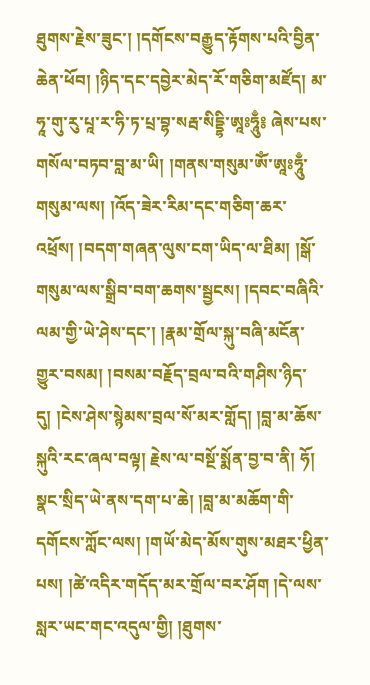ཐུགས་རྗེས་ཟུང་། །དགོངས་བརྒྱུད་རྟོགས་པའི་བྱིན་ཆེན་ཕོབ། །ཉིད་དང་དབྱེར་མེད་རོ་གཅིག་མཛོད། མ་ཧཱ་གུ་རུ་པཱ་ར་ཧི་ཏ་པྲ་བྷ་སརྦ་སིདྡྷི་ཨཱཿཧཱུྃ༔ ཞེས་པས་གསོལ་བཏབ་བླ་མ་ཡི། །གནས་གསུམ་ཨོཾ་ཨཱཿཧཱུྃ་གསུམ་ལས། །འོད་ཟེར་རིམ་དང་གཅིག་ཆར་འཕྲོས། །བདག་གཞན་ལུས་ངག་ཡིད་ལ་ཐིམ། །སྒོ་གསུམ་ལས་སྒྲིབ་བག་ཆགས་སྦྱངས། །དབང་བཞིའི་ལམ་གྱི་ཡེ་ཤེས་དང་། །རྣམ་གྲོལ་སྐུ་བཞི་མངོན་གྱུར་བསམ། །བསམ་བརྗོད་བྲལ་བའི་གཤིས་ཉིད་དུ། །ངེས་ཤེས་སྙེམས་བྲལ་སོ་མར་གློད། །བླ་མ་ཆོས་སྐུའི་རང་ཞལ་བལྟ། རྗེས་ལ་བསྔོ་སྨོན་བྱ་བ་ནི། ཧོ། སྣང་སྲིད་ཡེ་ནས་དག་པ་ཆེ། །བླ་མ་མཆོག་གི་དགོངས་ཀློང་ལས། །གཡོ་མེད་མོས་གུས་མཐར་ཕྱིན་པས། །ཚེ་འདིར་གདོད་མར་གྲོལ་བར་ཤོག །དེ་ལས་སླར་ཡང་གང་འདུལ་གྱི། །ཐུགས་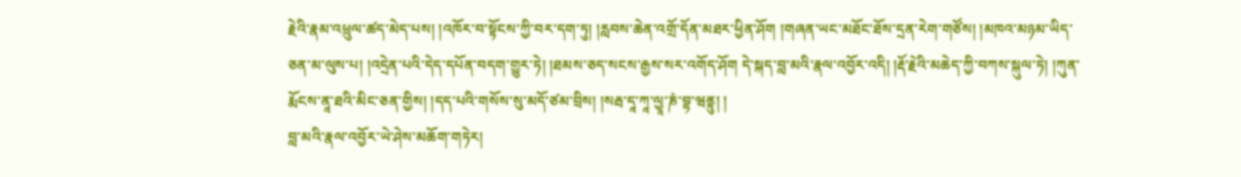རྗེའི་རྣམ་འཕྲུལ་ཚད་མེད་པས། །འཁོར་བ་སྟོངས་ཀྱི་བར་དག་ཏུ། །རླབས་ཆེན་འགྲོ་དོན་མཐར་ཕྱིན་ཤོག །གཞན་ཡང་མཐོང་ཐོས་དྲན་རེག་གཙོས། །མཁའ་མཉམ་ཡིད་ཅན་མ་ལུས་པ། །འདྲེན་པའི་དེད་དཔོན་བདག་གྱུར་ཏེ། །ཐམས་ཅད་སངས་རྒྱས་སར་འགོད་ཤོག དེ་སྐད་བླ་མའི་རྣལ་འབྱོར་འདི། །རྡོ་རྗེའི་མཆེད་ཀྱི་བཀས་སྐུལ་ཏེ། །ཀུན་རྨོངས་ནཱ་ཐའི་མིང་ཅན་གྱིས། །དད་པའི་གསོས་སུ་མདོ་ཙམ་བྲིས། །སརྦ་དཱ་ཀཱ་ལྱཱ་ཎཾ་བྷ་ཝནྟུ། །
བླ་མའི་རྣལ་འབྱོར་ཡེ་ཤེས་མཆོག་གཏེར།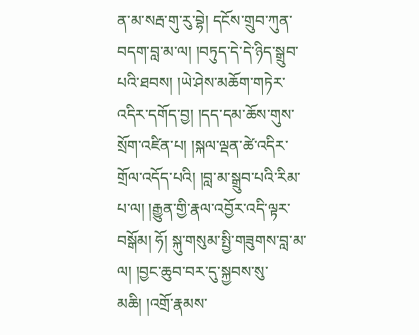ན་མ་སརྦ་གུ་རུ་བྷེ། དངོས་གྲུབ་ཀུན་བདག་བླ་མ་ལ། །བཏུད་དེ་དེ་ཉིད་སྒྲུབ་པའི་ཐབས། །ཡེ་ཤེས་མཆོག་གཏེར་འདིར་དགོད་བྱ། །དད་དམ་ཆོས་གུས་སྲོག་འཛིན་པ། །སྐལ་ལྡན་ཚེ་འདིར་གྲོལ་འདོད་པའི། །བླ་མ་སྒྲུབ་པའི་རིམ་པ་ལ། །རྒྱུན་གྱི་རྣལ་འབྱོར་འདི་ལྟར་བསྒོམ། ཧོ། སྐུ་གསུམ་སྤྱི་གཟུགས་བླ་མ་ལ། །བྱང་ཆུབ་བར་དུ་སྐྱབས་སུ་མཆི། །འགྲོ་རྣམས་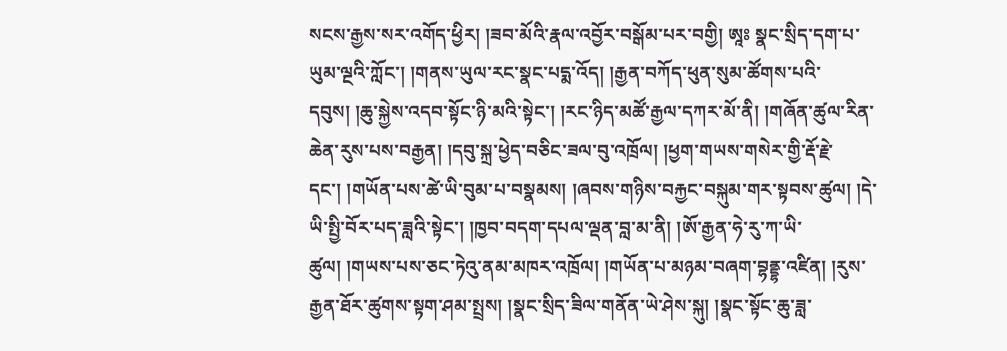སངས་རྒྱས་སར་འགོད་ཕྱིར། །ཟབ་མོའི་རྣལ་འབྱོར་བསྒོམ་པར་བགྱི། ཨཱཿ སྣང་སྲིད་དག་པ་ཡུམ་ལྔའི་ཀློང་། །གནས་ཡུལ་རང་སྣང་པདྨ་འོད། །རྒྱན་བཀོད་ཕུན་སུམ་ཚོགས་པའི་དབུས། །ཆུ་སྐྱེས་འདབ་སྟོང་ཉི་མའི་སྟེང་། །རང་ཉིད་མཚོ་རྒྱལ་དཀར་མོ་ནི། །གཞོན་ཚུལ་རིན་ཆེན་རུས་པས་བརྒྱན། །དབུ་སྐྲ་ཕྱེད་བཅིང་ཟལ་བུ་འཁྲོལ། །ཕྱག་གཡས་གསེར་གྱི་རྡོ་རྗེ་དང་། །གཡོན་པས་ཚེ་ཡི་བུམ་པ་བསྣམས། །ཞབས་གཉིས་བརྐྱང་བསྐུམ་གར་སྟབས་ཚུལ། །དེ་ཡི་སྤྱི་བོར་པད་ཟླའི་སྟེང་། །ཁྱབ་བདག་དཔལ་ལྡན་བླ་མ་ནི། །ཨོ་རྒྱན་ཧེ་རུ་ཀ་ཡི་ཚུལ། །གཡས་པས་ཅང་ཏེའུ་ནམ་མཁར་འཁྲོལ། །གཡོན་པ་མཉམ་བཞག་བྷནྡྷ་འཛིན། །རུས་རྒྱན་ཐོར་ཚུགས་སྟག་ཤམ་སྤྲས། །སྣང་སྲིད་ཟིལ་གནོན་ཡེ་ཤེས་སྐུ། །སྣང་སྟོང་ཆུ་ཟླ་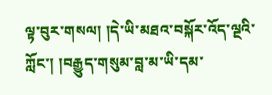ལྟ་བུར་གསལ། །དེ་ཡི་མཐའ་བསྐོར་འོད་ལྔའི་ཀློང་། །བརྒྱུད་གསུམ་བླ་མ་ཡི་དམ་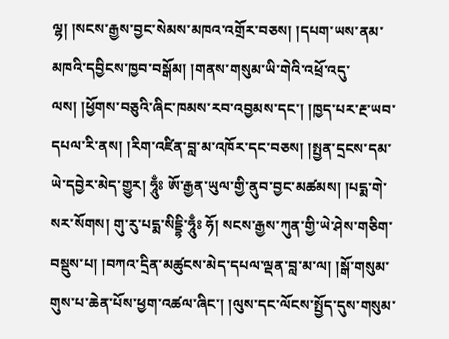ལྷ། །སངས་རྒྱས་བྱང་སེམས་མཁའ་འགྲོར་བཅས། །དཔག་ཡས་ནམ་མཁའི་དབྱིངས་ཁྱབ་བསྒོམ། །གནས་གསུམ་ཡི་གེའི་འཕྲོ་འདུ་ལས། །ཕྱོགས་བཅུའི་ཞིང་ཁམས་རབ་འབྱམས་དང་། །ཁྱད་པར་རྔ་ཡབ་དཔལ་རི་ནས། །རིག་འཛིན་བླ་མ་འཁོར་དང་བཅས། །སྤྱན་དྲངས་དམ་ཡེ་དབྱེར་མེད་གྱུར། ཧཱུྃཿ ཨོ་རྒྱན་ཡུལ་གྱི་ནུབ་བྱང་མཚམས། །པདྨ་གེ་སར་སོགས། གུ་རུ་པདྨ་སིདྡྷི་ཧཱུྃཿ ཧོ། སངས་རྒྱས་ཀུན་གྱི་ཡེ་ཤེས་གཅིག་བསྡུས་པ། །བཀའ་དྲིན་མཚུངས་མེད་དཔལ་ལྡན་བླ་མ་ལ། །སྒོ་གསུམ་གུས་པ་ཆེན་པོས་ཕྱག་འཚལ་ཞིང་། །ལུས་དང་ལོངས་སྤྱོད་དུས་གསུམ་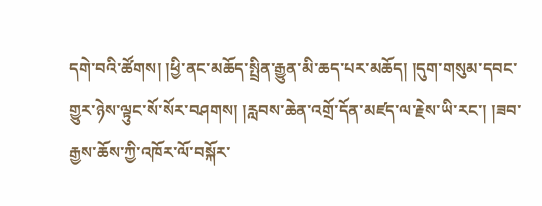དགེ་བའི་ཚོགས། །ཕྱི་ནང་མཆོད་སྤྲིན་རྒྱུན་མི་ཆད་པར་མཆོད། །དུག་གསུམ་དབང་གྱུར་ཉེས་ལྟུང་སོ་སོར་བཤགས། །རླབས་ཆེན་འགྲོ་དོན་མཛད་ལ་རྗེས་ཡི་རང་། །ཟབ་རྒྱས་ཆོས་ཀྱི་འཁོར་ལོ་བསྐོར་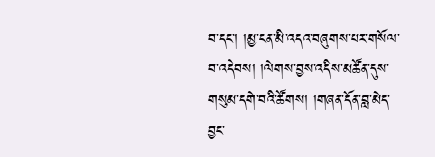བ་དང་། །མྱ་ངན་མི་འདའ་བཞུགས་པར་གསོལ་བ་འདེབས། །ལེགས་བྱས་འདིས་མཚོན་དུས་གསུམ་དགེ་བའི་ཚོགས། །གཞན་དོན་བླ་མེད་བྱང་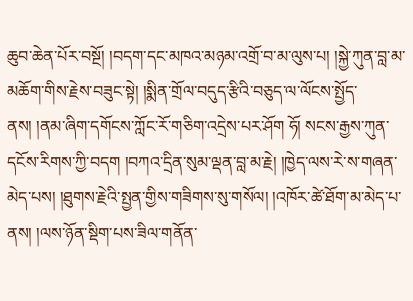ཆུབ་ཆེན་པོར་བསྔོ། །བདག་དང་མཁའ་མཉམ་འགྲོ་བ་མ་ལུས་པ། །སྐྱེ་ཀུན་བླ་མ་མཆོག་གིས་རྗེས་བཟུང་སྟེ། །སྨིན་གྲོལ་བདུད་རྩིའི་བཅུད་ལ་ལོངས་སྤྱོད་ནས། །ནམ་ཞིག་དགོངས་ཀློང་རོ་གཅིག་འདྲེས་པར་ཤོག ཧོ། སངས་རྒྱས་ཀུན་དངོས་རིགས་ཀྱི་བདག །བཀའ་དྲིན་སུམ་ལྡན་བླ་མ་རྗེ། །ཁྱེད་ལས་རེ་ས་གཞན་མེད་པས། །ཐུགས་རྗེའི་སྤྱན་གྱིས་གཟིགས་སུ་གསོལ། །འཁོར་ཚེ་ཐོག་མ་མེད་པ་ནས། །ལས་ཉོན་སྡིག་པས་ཟིལ་གནོན་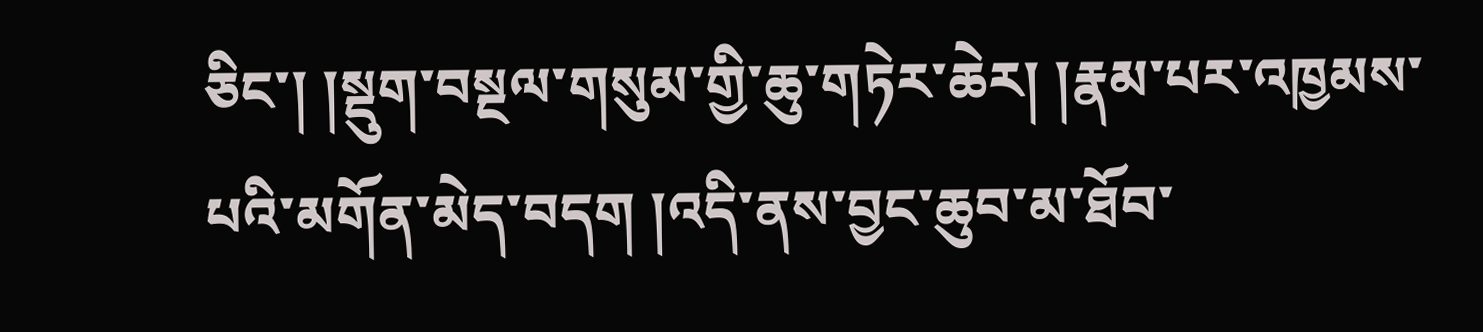ཅིང་། །སྡུག་བསྔལ་གསུམ་གྱི་ཆུ་གཏེར་ཆེར། །རྣམ་པར་འཁྱམས་པའི་མགོན་མེད་བདག །འདི་ནས་བྱང་ཆུབ་མ་ཐོབ་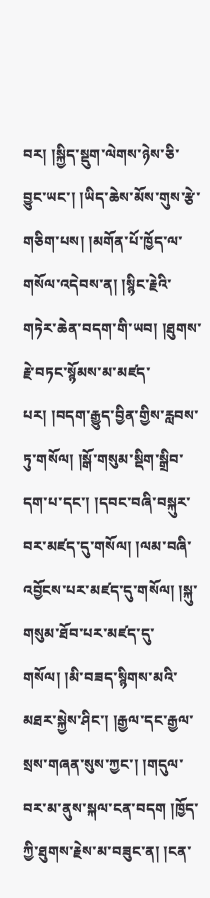བར། །སྐྱིད་སྡུག་ལེགས་ཉེས་ཅི་བྱུང་ཡང་། །ཡིད་ཆེས་མོས་གུས་རྩེ་གཅིག་པས། །མགོན་པོ་ཁྱོད་ལ་གསོལ་འདེབས་ན། །སྙིང་རྗེའི་གཏེར་ཆེན་བདག་གི་ཡབ། །ཐུགས་རྗེ་བཏང་སྙོམས་མ་མཛད་པར། །བདག་རྒྱུད་བྱིན་གྱིས་རླབས་ཏུ་གསོལ། །སྒོ་གསུམ་སྡིག་སྒྲིབ་དག་པ་དང་། །དབང་བཞི་བསྐུར་བར་མཛད་དུ་གསོལ། །ལམ་བཞི་འབྱོངས་པར་མཛད་དུ་གསོལ། །སྐུ་གསུམ་ཐོབ་པར་མཛད་དུ་གསོལ། །མི་བཟད་སྙིགས་མའི་མཐར་སྐྱེས་ཤིང་། །རྒྱལ་དང་རྒྱལ་སྲས་གཞན་སུས་ཀྱང་། །གདུལ་བར་མ་ནུས་སྐལ་ངན་བདག །ཁྱོད་ཀྱི་ཐུགས་རྗེས་མ་བཟུང་ན། །ངན་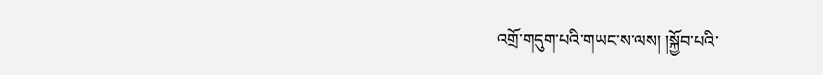འགྲོ་གདུག་པའི་གཡང་ས་ལས། །སྐྱོབ་པའི་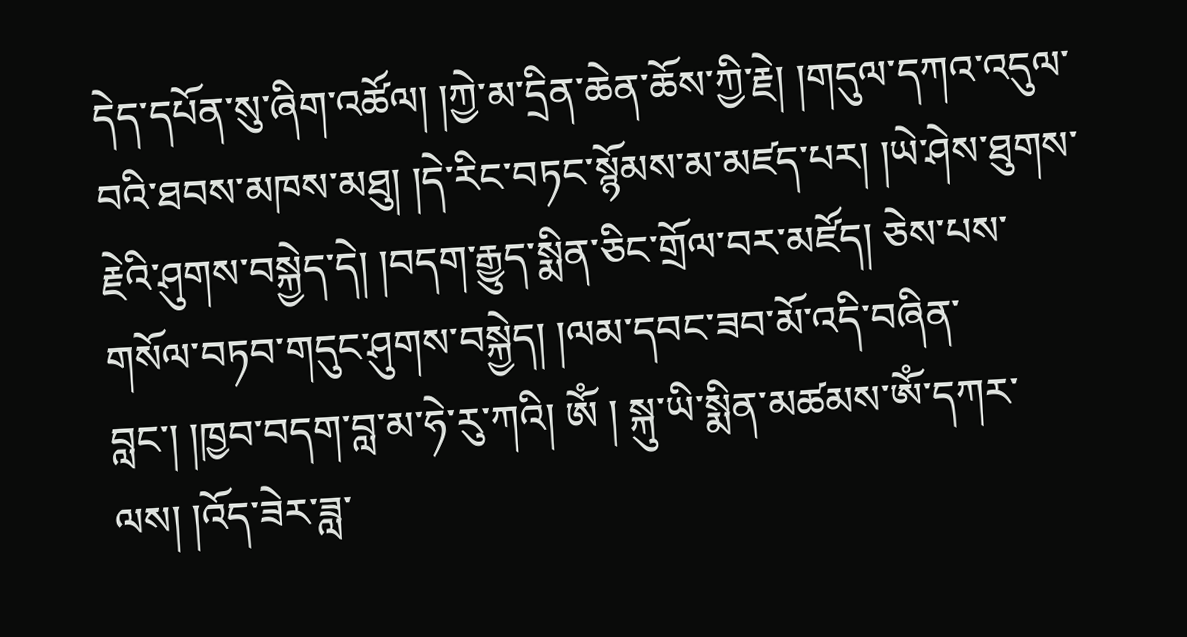དེད་དཔོན་སུ་ཞིག་འཚོལ། །ཀྱེ་མ་དྲིན་ཆེན་ཆོས་ཀྱི་རྗེ། །གདུལ་དཀའ་འདུལ་བའི་ཐབས་མཁས་མཐུ། །དེ་རིང་བཏང་སྙོམས་མ་མཛད་པར། །ཡེ་ཤེས་ཐུགས་རྗེའི་ཤུགས་བསྐྱེད་དེ། །བདག་རྒྱུད་སྨིན་ཅིང་གྲོལ་བར་མཛོད། ཅེས་པས་གསོལ་བཏབ་གདུང་ཤུགས་བསྐྱེད། །ལམ་དབང་ཟབ་མོ་འདི་བཞིན་བླང་། །ཁྱབ་བདག་བླ་མ་ཧེ་རུ་ཀའི། ཨོཾ ། སྐུ་ཡི་སྨིན་མཚམས་ཨོཾ་དཀར་ལས། །འོད་ཟེར་ཟླ་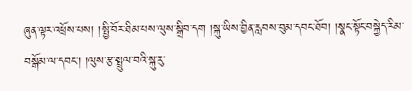ཞུན་ལྟར་འཕྲོས་པས། །སྤྱི་བོར་ཐིམ་པས་ལུས་སྒྲིབ་དག །སྐུ་ཡིས་བྱིན་རླབས་བུམ་དབང་ཐོབ། །སྣང་སྟོང་བསྐྱེད་རིམ་བསྒོམ་ལ་དབང་། །ལུས་རྩ་སྤྲུལ་བའི་སྐུ་རུ་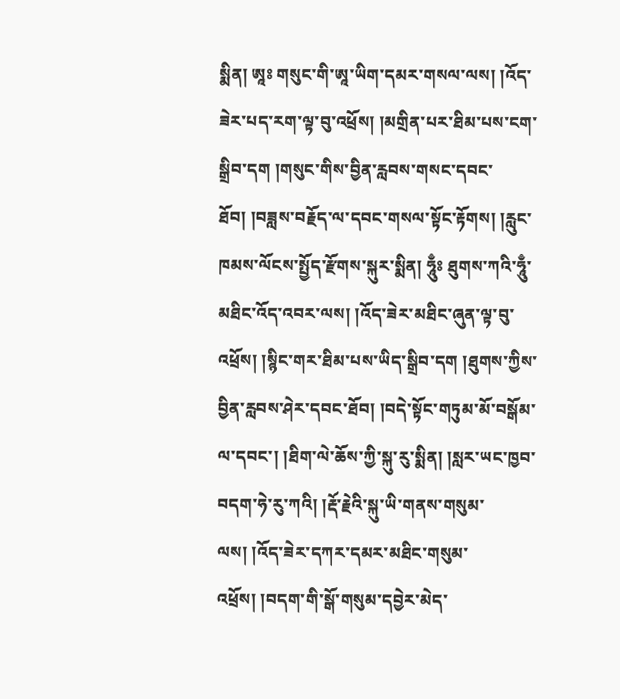སྨིན། ཨཱཿ གསུང་གི་ཨཱ་ཡིག་དམར་གསལ་ལས། །འོད་ཟེར་པད་རག་ལྟ་བུ་འཕྲོས། །མགྲིན་པར་ཐིམ་པས་ངག་སྒྲིབ་དག །གསུང་གིས་བྱིན་རླབས་གསང་དབང་ཐོབ། །བཟླས་བརྗོད་ལ་དབང་གསལ་སྟོང་རྟོགས། །རླུང་ཁམས་ལོངས་སྤྱོད་རྫོགས་སྐུར་སྨིན། ཧཱུྃཿ ཐུགས་ཀའི་ཧཱུྃ་མཐིང་འོད་འབར་ལས། །འོད་ཟེར་མཐིང་ཞུན་ལྟ་བུ་འཕྲོས། །སྙིང་གར་ཐིམ་པས་ཡིད་སྒྲིབ་དག །ཐུགས་ཀྱིས་བྱིན་རླབས་ཤེར་དབང་ཐོབ། །བདེ་སྟོང་གཏུམ་མོ་བསྒོམ་ལ་དབང་། །ཐིག་ལེ་ཆོས་ཀྱི་སྐུ་རུ་སྨིན། །སླར་ཡང་ཁྱབ་བདག་ཧེ་རུ་ཀའི། །རྡོ་རྗེའི་སྐུ་ཡི་གནས་གསུམ་ལས། །འོད་ཟེར་དཀར་དམར་མཐིང་གསུམ་འཕྲོས། །བདག་གི་སྒོ་གསུམ་དབྱེར་མེད་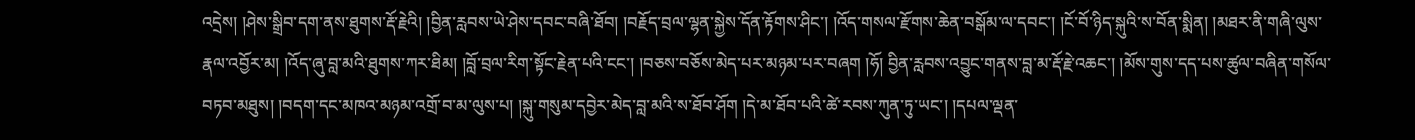འདྲེས། །ཤེས་སྒྲིབ་དག་ནས་ཐུགས་རྡོ་རྗེའི། །བྱིན་རླབས་ཡེ་ཤེས་དབང་བཞི་ཐོབ། །བརྗོད་བྲལ་ལྷན་སྐྱེས་དོན་རྟོགས་ཤིང་། །འོད་གསལ་རྫོགས་ཆེན་བསྒོམ་ལ་དབང་། །ངོ་བོ་ཉིད་སྐུའི་ས་བོན་སྨིན། །མཐར་ནི་གཞི་ལུས་རྣལ་འབྱོར་མ། །འོད་ཞུ་བླ་མའི་ཐུགས་ཀར་ཐིམ། །བློ་བྲལ་རིག་སྟོང་རྗེན་པའི་ངང་། །བཅས་བཅོས་མེད་པར་མཉམ་པར་བཞག །ཧོ། བྱིན་རླབས་འབྱུང་གནས་བླ་མ་རྡོ་རྗེ་འཆང་། །མོས་གུས་དད་པས་ཚུལ་བཞིན་གསོལ་བཏབ་མཐུས། །བདག་དང་མཁའ་མཉམ་འགྲོ་བ་མ་ལུས་པ། །སྐུ་གསུམ་དབྱེར་མེད་བླ་མའི་ས་ཐོབ་ཤོག །དེ་མ་ཐོབ་པའི་ཚེ་རབས་ཀུན་ཏུ་ཡང་། །དཔལ་ལྡན་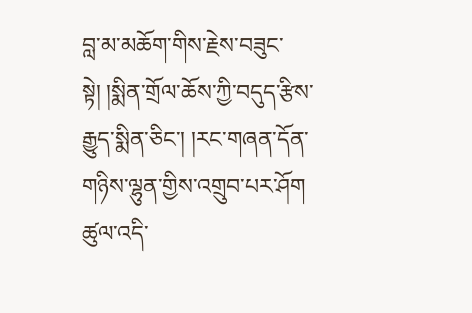བླ་མ་མཆོག་གིས་རྗེས་བཟུང་སྟེ། །སྨིན་གྲོལ་ཆོས་ཀྱི་བདུད་རྩིས་རྒྱུད་སྨིན་ཅིང་། །རང་གཞན་དོན་གཉིས་ལྷུན་གྱིས་འགྲུབ་པར་ཤོག ཚུལ་འདི་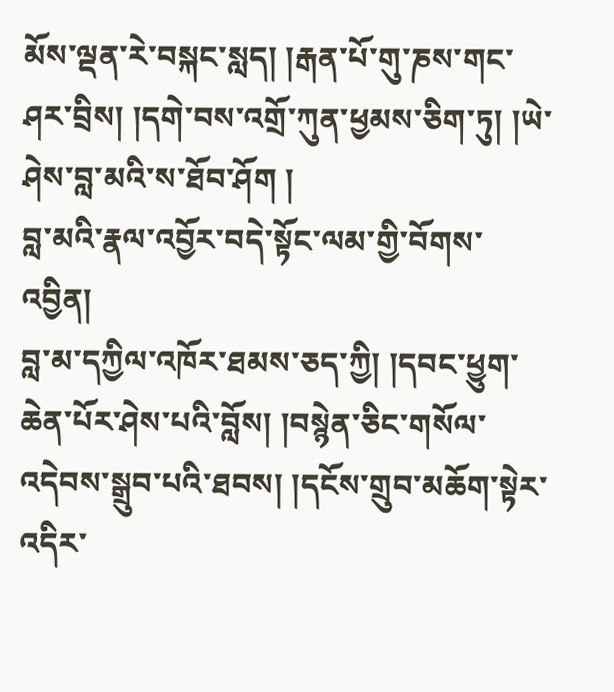མོས་ལྡན་རེ་བསྐང་སླད། །རྒན་པོ་གུ་ཎས་གང་ཤར་བྲིས། །དགེ་བས་འགྲོ་ཀུན་ཕྱམས་ཅིག་ཏུ། །ཡེ་ཤེས་བླ་མའི་ས་ཐོབ་ཤོག །
བླ་མའི་རྣལ་འབྱོར་བདེ་སྟོང་ལམ་གྱི་བོགས་འབྱིན།
བླ་མ་དཀྱིལ་འཁོར་ཐམས་ཅད་ཀྱི། །དབང་ཕྱུག་ཆེན་པོར་ཤེས་པའི་བློས། །བསྙེན་ཅིང་གསོལ་འདེབས་སྒྲུབ་པའི་ཐབས། །དངོས་གྲུབ་མཆོག་སྟེར་འདིར་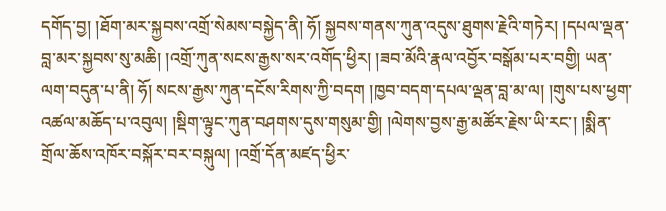དགོད་བྱ། །ཐོག་མར་སྐྱབས་འགྲོ་སེམས་བསྐྱེད་ནི། ཧོ། སྐྱབས་གནས་ཀུན་འདུས་ཐུགས་རྗེའི་གཏེར། །དཔལ་ལྡན་བླ་མར་སྐྱབས་སུ་མཆི། །འགྲོ་ཀུན་སངས་རྒྱས་སར་འགོད་ཕྱིར། །ཟབ་མོའི་རྣལ་འབྱོར་བསྒོམ་པར་བགྱི། ཡན་ལག་བདུན་པ་ནི། ཧོ། སངས་རྒྱས་ཀུན་དངོས་རིགས་ཀྱི་བདག །ཁྱབ་བདག་དཔལ་ལྡན་བླ་མ་ལ། །གུས་པས་ཕྱག་འཚལ་མཆོད་པ་འབུལ། །སྡིག་ལྟུང་ཀུན་བཤགས་དུས་གསུམ་གྱི། །ལེགས་བྱས་རྒྱ་མཚོར་རྗེས་ཡི་རང་། །སྨིན་གྲོལ་ཆོས་འཁོར་བསྐོར་བར་བསྐུལ། །འགྲོ་དོན་མཛད་ཕྱིར་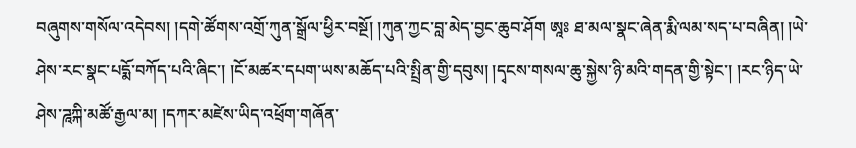བཞུགས་གསོལ་འདེབས། །དགེ་ཚོགས་འགྲོ་ཀུན་སྒྲོལ་ཕྱིར་བསྔོ། །ཀུན་ཀྱང་བླ་མེད་བྱང་ཆུབ་ཤོག ཨཱཿ ཐ་མལ་སྣང་ཞེན་རྨི་ལམ་སད་པ་བཞིན། །ཡེ་ཤེས་རང་སྣང་པདྨོ་བཀོད་པའི་ཞིང་། །ངོ་མཚར་དཔག་ཡས་མཆོད་པའི་སྤྲིན་གྱི་དབུས། །དྭངས་གསལ་ཆུ་སྐྱེས་ཉི་མའི་གདན་གྱི་སྟེང་། །རང་ཉིད་ཡེ་ཤེས་ཌཱཀྐི་མཚོ་རྒྱལ་མ། །དཀར་མཛེས་ཡིད་འཕྲོག་གཞོན་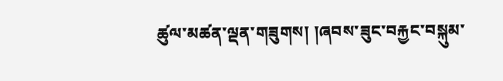ཚུལ་མཚན་ལྡན་གཟུགས། །ཞབས་ཟུང་བརྐྱང་བསྐུམ་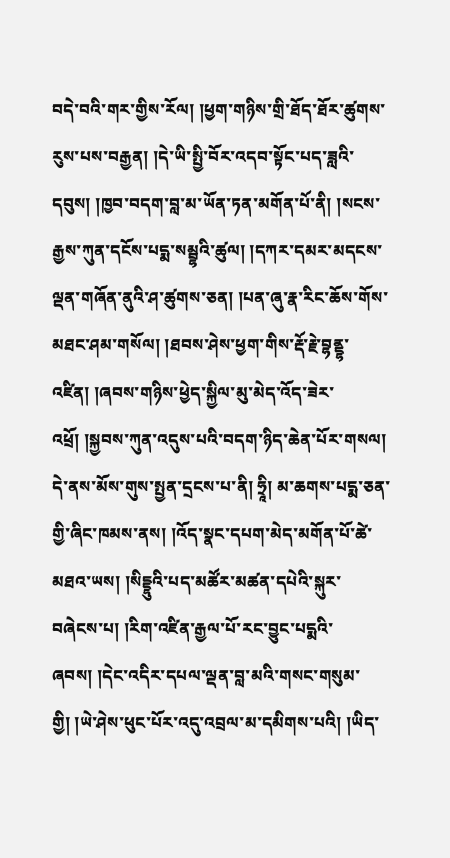བདེ་བའི་གར་གྱིས་རོལ། །ཕྱག་གཉིས་གྲི་ཐོད་ཐོར་ཚུགས་རུས་པས་བརྒྱན། །དེ་ཡི་སྤྱི་བོར་འདབ་སྟོང་པད་ཟླའི་དབུས། །ཁྱབ་བདག་བླ་མ་ཡོན་ཏན་མགོན་པོ་ནི། །སངས་རྒྱས་ཀུན་དངོས་པདྨ་སམྦྷའི་ཚུལ། །དཀར་དམར་མདངས་ལྡན་གཞོན་ནུའི་ཤ་ཚུགས་ཅན། །པན་ཞུ་རྣ་རིང་ཆོས་གོས་མཐང་ཤམ་གསོལ། །ཐབས་ཤེས་ཕྱག་གིས་རྡོ་རྗེ་བྷནྡྷ་འཛིན། །ཞབས་གཉིས་ཕྱེད་སྐྱིལ་མུ་མེད་འོད་ཟེར་འཕྲོ། །སྐྱབས་ཀུན་འདུས་པའི་བདག་ཉིད་ཆེན་པོར་གསལ། དེ་ནས་མོས་གུས་སྤྱན་དྲངས་པ་ནི། ཧྲཱི། མ་ཆགས་པདྨ་ཅན་གྱི་ཞིང་ཁམས་ནས། །འོད་སྣང་དཔག་མེད་མགོན་པོ་ཚེ་མཐའ་ཡས། །སིདྡྷུའི་པད་མཚོར་མཚན་དཔེའི་སྐུར་བཞེངས་པ། །རིག་འཛིན་རྒྱལ་པོ་རང་བྱུང་པདྨའི་ཞབས། །དེང་འདིར་དཔལ་ལྡན་བླ་མའི་གསང་གསུམ་གྱི། །ཡེ་ཤེས་ཕུང་པོར་འདུ་འབྲལ་མ་དམིགས་པའི། །ཡིད་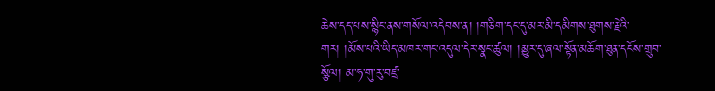ཆེས་དད་པས་སྙིང་ནས་གསོལ་འདེབས་ན། །གཅིག་དང་དུ་མར་མི་དམིགས་ཐུགས་རྗེའི་གར། །མོས་པའི་ཡིད་མཁར་གང་འདུལ་དེར་སྣང་ཚུལ། །མྱུར་དུ་ཞལ་སྟོན་མཆོག་ཐུན་དངོས་གྲུབ་སྩོལ། མ་ཧ་གུ་རུ་བཛྲ་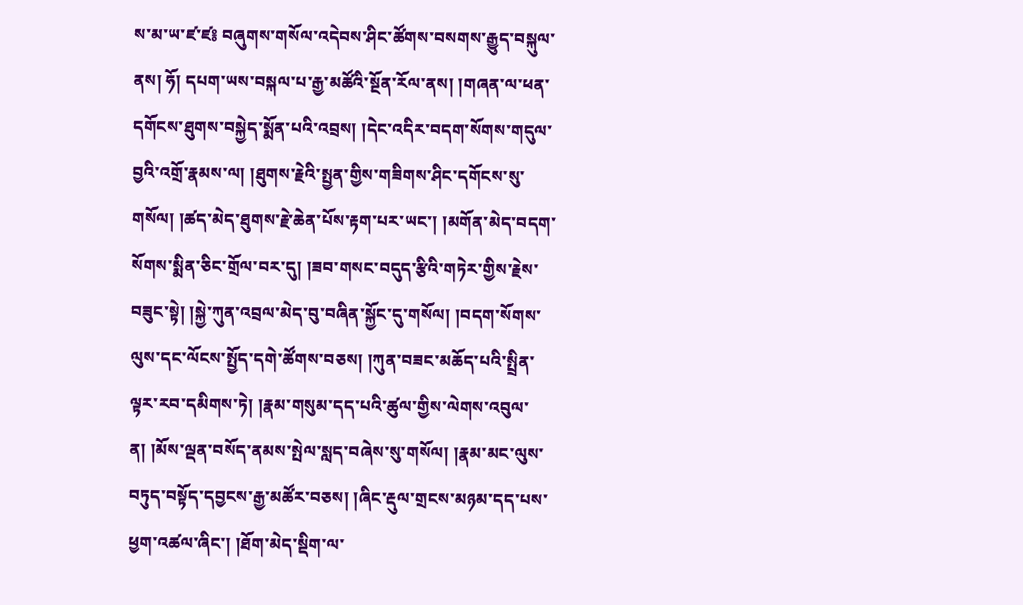ས་མ་ཡ་ཛ་ཛ༔ བཞུགས་གསོལ་འདེབས་ཤིང་ཚོགས་བསགས་རྒྱུད་བསྐུལ་ནས། ཧོ། དཔག་ཡས་བསྐལ་པ་རྒྱ་མཚོའི་སྔོན་རོལ་ནས། །གཞན་ལ་ཕན་དགོངས་ཐུགས་བསྐྱེད་སྨོན་པའི་འབྲས། །དེང་འདིར་བདག་སོགས་གདུལ་བྱའི་འགྲོ་རྣམས་ལ། །ཐུགས་རྗེའི་སྤྱན་གྱིས་གཟིགས་ཤིང་དགོངས་སུ་གསོལ། །ཚད་མེད་ཐུགས་རྗེ་ཆེན་པོས་རྟག་པར་ཡང་། །མགོན་མེད་བདག་སོགས་སྨིན་ཅིང་གྲོལ་བར་དུ། །ཟབ་གསང་བདུད་རྩིའི་གཏེར་གྱིས་རྗེས་བཟུང་སྟེ། །སྐྱེ་ཀུན་འབྲལ་མེད་བུ་བཞིན་སྐྱོང་དུ་གསོལ། །བདག་སོགས་ལུས་དང་ལོངས་སྤྱོད་དགེ་ཚོགས་བཅས། །ཀུན་བཟང་མཆོད་པའི་སྤྲིན་ལྟར་རབ་དམིགས་ཏེ། །རྣམ་གསུམ་དད་པའི་ཚུལ་གྱིས་ལེགས་འབུལ་ན། །མོས་ལྡན་བསོད་ནམས་སྤེལ་སླད་བཞེས་སུ་གསོལ། །རྣམ་མང་ལུས་བཏུད་བསྟོད་དབྱངས་རྒྱ་མཚོར་བཅས། །ཞིང་རྡུལ་གྲངས་མཉམ་དད་པས་ཕྱག་འཚལ་ཞིང་། །ཐོག་མེད་སྡིག་ལ་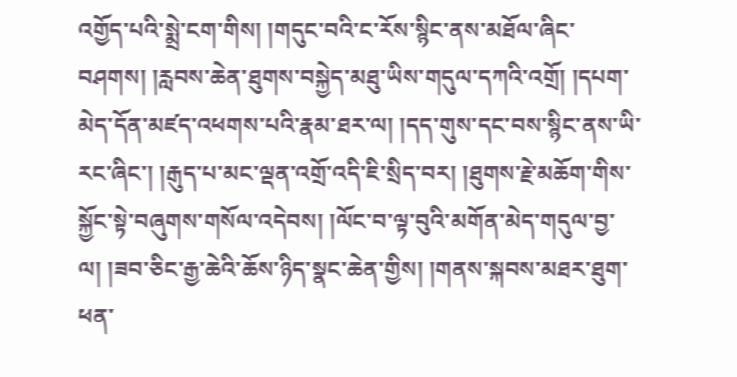འགྱོད་པའི་སྨྲེ་ངག་གིས། །གདུང་བའི་ང་རོས་སྙིང་ནས་མཐོལ་ཞིང་བཤགས། །རླབས་ཆེན་ཐུགས་བསྐྱེད་མཐུ་ཡིས་གདུལ་དཀའི་འགྲོ། །དཔག་མེད་དོན་མཛད་འཕགས་པའི་རྣམ་ཐར་ལ། །དད་གུས་དང་བས་སྙིང་ནས་ཡི་རང་ཞིང་། །རྒུད་པ་མང་ལྡན་འགྲོ་འདི་ཇི་སྲིད་བར། །ཐུགས་རྗེ་མཆོག་གིས་སྐྱོང་སྟེ་བཞུགས་གསོལ་འདེབས། །ལོང་བ་ལྟ་བུའི་མགོན་མེད་གདུལ་བྱ་ལ། །ཟབ་ཅིང་རྒྱ་ཆེའི་ཆོས་ཉིད་སྣང་ཆེན་གྱིས། །གནས་སྐབས་མཐར་ཐུག་ཕན་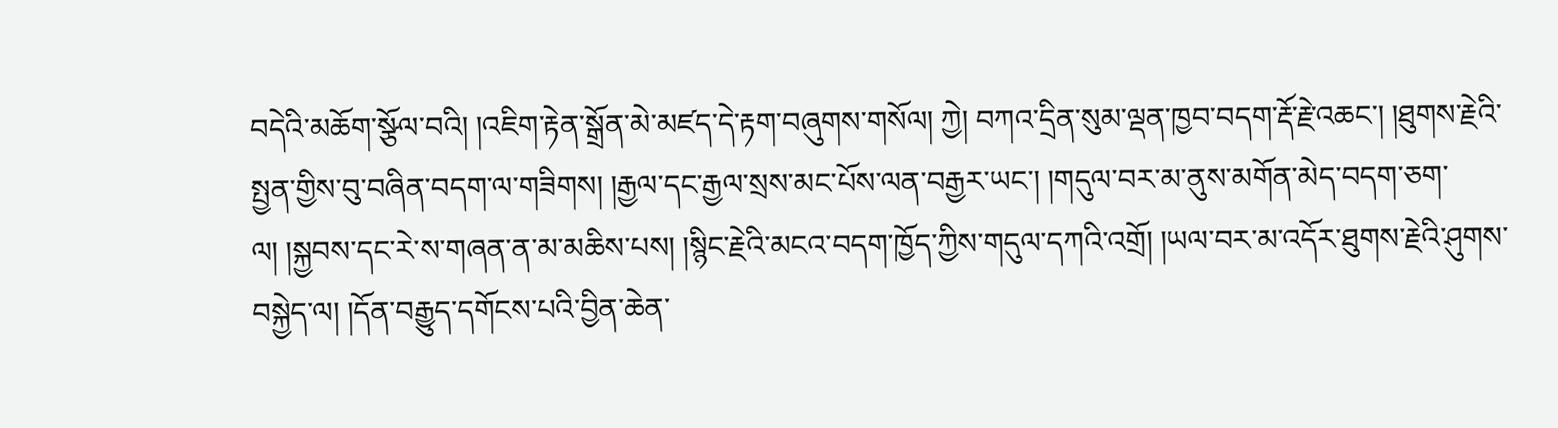བདེའི་མཆོག་སྩོལ་བའི། །འཇིག་རྟེན་སྒྲོན་མེ་མཛད་དེ་རྟག་བཞུགས་གསོལ། ཀྱེ། བཀའ་དྲིན་སུམ་ལྡན་ཁྱབ་བདག་རྡོ་རྗེ་འཆང་། །ཐུགས་རྗེའི་སྤྱན་གྱིས་བུ་བཞིན་བདག་ལ་གཟིགས། །རྒྱལ་དང་རྒྱལ་སྲས་མང་པོས་ལན་བརྒྱར་ཡང་། །གདུལ་བར་མ་ནུས་མགོན་མེད་བདག་ཅག་ལ། །སྐྱབས་དང་རེ་ས་གཞན་ན་མ་མཆིས་པས། །སྙིང་རྗེའི་མངའ་བདག་ཁྱོད་ཀྱིས་གདུལ་དཀའི་འགྲོ། །ཡལ་བར་མ་འདོར་ཐུགས་རྗེའི་ཤུགས་བསྐྱེད་ལ། །དོན་བརྒྱུད་དགོངས་པའི་བྱིན་ཆེན་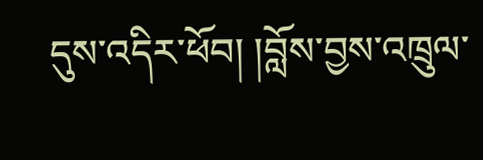དུས་འདིར་ཕོབ། །བློས་བྱས་འཁྲུལ་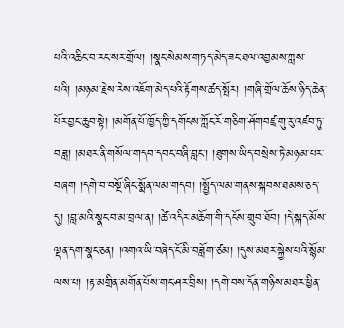པའི་འཆིང་བ་རང་སར་གྲོལ། །སྣང་སེམས་གཏད་མེད་ཟང་ཐལ་འབྱམས་ཀླས་པའི། །མཉམ་རྗེས་རེས་འཇོག་མེད་པའི་རྟོགས་ཚད་སྤོར། །གཞི་གྲོལ་ཆོས་ཉིད་ཆེན་པོར་བྱང་ཆུབ་སྟེ། །མགོན་པོ་ཁྱོད་ཀྱི་དགོངས་ཀློང་རོ་གཅིག་ཤོགབཛྲ་གུ་རུ་འཛབ་ཏུ་བཟླ། །མཐར་ནི་གསོལ་གདབ་དབང་བཞི་བླང་། །ཐུགས་ཡིད་བསྲེས་ཏེ་མཉམ་པར་བཞག །དགེ་བ་བསྔོ་ཞིང་སྨོན་ལམ་གདབ། །སྤྱོད་ལམ་གནས་སྐབས་ཐམས་ཅད་དུ། །བླ་མའི་སྣང་བ་མ་བྲལ་ན། །ཚེ་འདིར་མཆོག་གི་དངོས་གྲུབ་ཐོབ། །དེ་སྐད་མོས་ལྡན་དག་སྣང་ཅན། །འགའ་ཡི་བཞེད་ངོ་མི་བཟློག་ཙམ། །དུས་མཐར་སྐྱེས་པའི་སྙོམ་ལས་པ། །རྟ་མགྲིན་མགོན་པོས་གང་ཤར་བྲིས། །དགེ་བས་དོན་གཉིས་མཐར་ཕྱིན་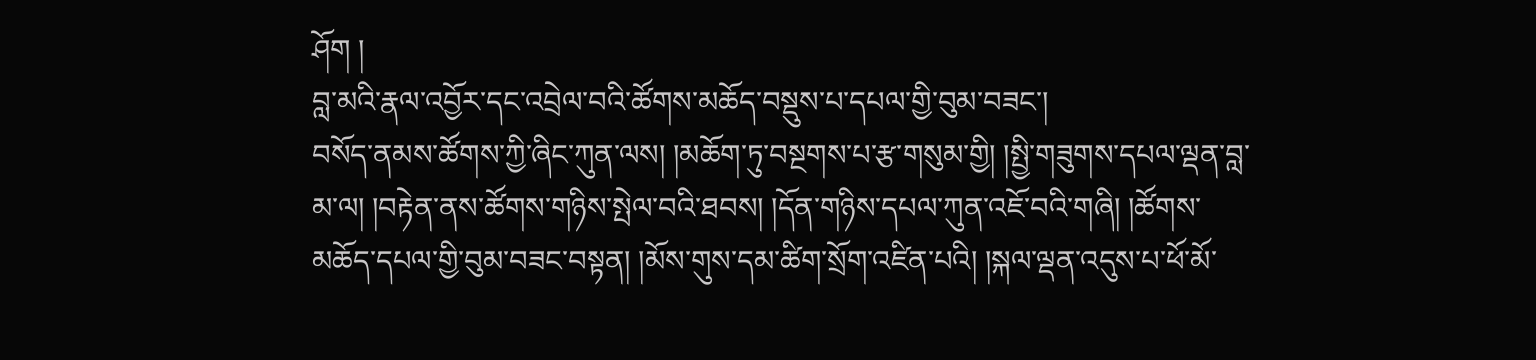ཤོག །
བླ་མའི་རྣལ་འབྱོར་དང་འབྲེལ་བའི་ཚོགས་མཆོད་བསྡུས་པ་དཔལ་གྱི་བུམ་བཟང་།
བསོད་ནམས་ཚོགས་ཀྱི་ཞིང་ཀུན་ལས། །མཆོག་ཏུ་བསྔགས་པ་རྩ་གསུམ་གྱི། །སྤྱི་གཟུགས་དཔལ་ལྡན་བླ་མ་ལ། །བརྟེན་ནས་ཚོགས་གཉིས་སྤེལ་བའི་ཐབས། །དོན་གཉིས་དཔལ་ཀུན་འཇོ་བའི་གཞི། །ཚོགས་མཆོད་དཔལ་གྱི་བུམ་བཟང་བསྟན། །མོས་གུས་དམ་ཚིག་སྲོག་འཛིན་པའི། །སྐལ་ལྡན་འདུས་པ་ཕོ་མོ་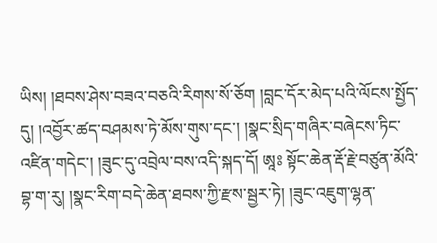ཡིས། །ཐབས་ཤེས་བཟའ་བཅའི་རིགས་སོ་ཅོག །བླང་དོར་མེད་པའི་ལོངས་སྤྱོད་དུ། །འབྱོར་ཚད་བཤམས་ཏེ་མོས་གུས་དང་། །སྣང་སྲིད་གཞིར་བཞེངས་ཏིང་འཛིན་གདེང་། །ཟུང་དུ་འབྲེལ་བས་འདི་སྐད་དོ། ཨཱཿ སྟོང་ཆེན་རྡོ་རྗེ་བཙུན་མོའི་བྷ་ག་རུ། །སྣང་རིག་བདེ་ཆེན་ཐབས་ཀྱི་རྫས་སྦྱར་ཏེ། །ཟུང་འཇུག་ལྷན་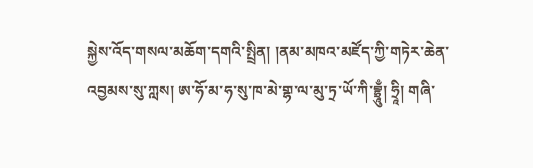སྐྱེས་འོད་གསལ་མཆོག་དགའི་སྤྲིན། །ནམ་མཁའ་མཛོད་ཀྱི་གཏེར་ཆེན་འབྱམས་སུ་ཀླས། ཨ་ཧོ་མ་ཧ་སུ་ཁ་མེ་གྷ་ལ་མུ་ཏྲ་ཡོ་ཀི་བྷྲཱུྃ། ཧྲཱི། གཞི་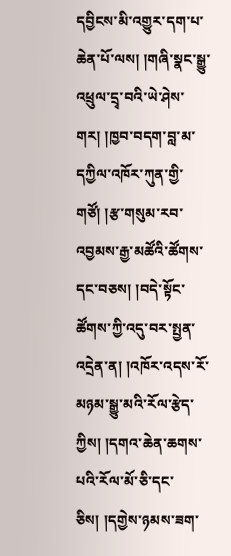དབྱིངས་མི་འགྱུར་དག་པ་ཆེན་པོ་ལས། །གཞི་སྣང་སྒྱུ་འཕྲུལ་དྲྭ་བའི་ཡེ་ཤེས་གར། །ཁྱབ་བདག་བླ་མ་དཀྱིལ་འཁོར་ཀུན་གྱི་གཙོ། །རྩ་གསུམ་རབ་འབྱམས་རྒྱ་མཚོའི་ཚོགས་དང་བཅས། །བདེ་སྟོང་ཚོགས་ཀྱི་འདུ་བར་སྤྱན་འདྲེན་ན། །འཁོར་འདས་རོ་མཉམ་སྒྱུ་མའི་རོལ་རྩེད་ཀྱིས། །དགའ་ཆེན་ཆགས་པའི་རོལ་མོ་ཅི་དང་ཅིས། །དགྱེས་ཉམས་ཟག་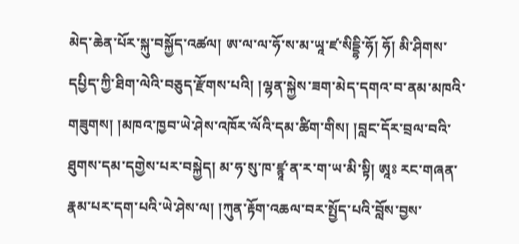མེད་ཆེན་པོར་སྐུ་བསྐྱོད་འཚལ། ཨ་ལ་ལ་ཧོ་ས་མ་ཡཱ་ཛ་སིདྡྷི་ཧོ། ཧོ། མི་ཤིགས་དཔྱིད་ཀྱི་ཐིག་ལེའི་བཅུད་རྫོགས་པའི། །ལྷན་སྐྱེས་ཟག་མེད་དགའ་བ་ནམ་མཁའི་གཟུགས། །མཁའ་ཁྱབ་ཡེ་ཤེས་འཁོར་ལོའི་དམ་ཚིག་གིས། །བླང་དོར་བྲལ་བའི་ཐུགས་དམ་དགྱེས་པར་བསྐྱེད། མ་ཧ་སུ་ཁ་ཛྙཱ་ན་ར་ག་ཡ་མི་སྟི། ཨཱཿ རང་གཞན་རྣམ་པར་དག་པའི་ཡེ་ཤེས་ལ། །ཀུན་རྟོག་འཆལ་བར་སྤྱོད་པའི་བློས་བྱས་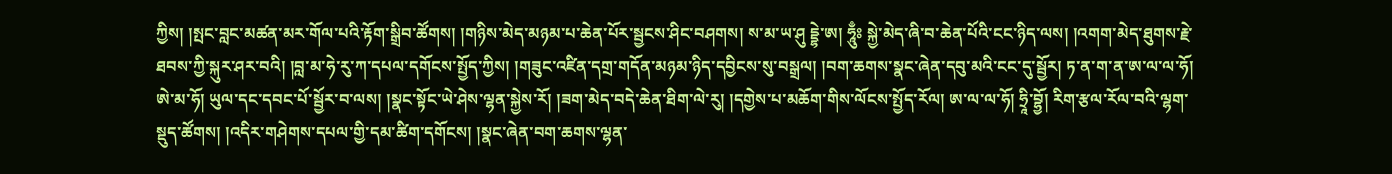ཀྱིས། །སྤང་བླང་མཚན་མར་གོལ་པའི་རྟོག་སྒྲིབ་ཚོགས། །གཉིས་མེད་མཉམ་པ་ཆེན་པོར་སྦྱངས་ཤིང་བཤགས། ས་མ་ཡ་ཤུ དྡྷེ་ཨ། ཧཱུྃཿ སྐྱེ་མེད་ཞི་བ་ཆེན་པོའི་ངང་ཉིད་ལས། །འགག་མེད་ཐུགས་རྗེ་ཐབས་ཀྱི་སྐུར་ཤར་བའི། །བླ་མ་ཧེ་རུ་ཀ་དཔལ་དགོངས་སྤྱོད་ཀྱིས། །གཟུང་འཛིན་དགྲ་གདོན་མཉམ་ཉིད་དབྱིངས་སུ་བསྒྲལ། །བག་ཆགས་སྣང་ཞེན་དབུ་མའི་ངང་དུ་སྦྱོར། ཏ་ན་ག་ན་ཨ་ལ་ལ་ཧོ། ཨེ་མ་ཧོ། ཡུལ་དང་དབང་པོ་སྦྱོར་བ་ལས། །སྣང་སྟོང་ཡེ་ཤེས་ལྷན་སྐྱེས་རོ། །ཟག་མེད་བདེ་ཆེན་ཐིག་ལེ་རུ། །དགྱེས་པ་མཆོག་གིས་ལོངས་སྤྱོད་རོལ། ཨ་ལ་ལ་ཧོ། ཧྲཱི་བྷྱོ། རིག་རྩལ་རོལ་བའི་ལྷག་སྡུད་ཚོགས། །འདིར་གཤེགས་དཔལ་གྱི་དམ་ཚིག་དགོངས། །སྣང་ཞེན་བག་ཆགས་ལྷན་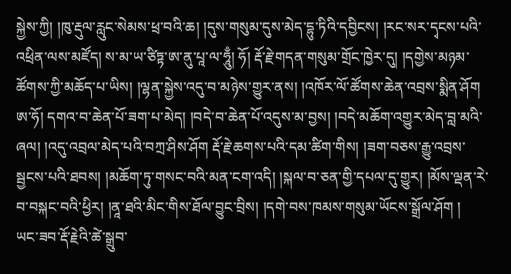སྐྱེས་ཀྱི། །ཁུ་རྡུལ་རླུང་སེམས་ཕྲ་བའི་ཆ། །དུས་གསུམ་དུས་མེད་དྷུ་ཏིའི་དབྱིངས། །རང་སར་དྭངས་པའི་འཕྲིན་ལས་མཛོད། ས་མ་ཡ་ཙིཏྟ་ཨ་ནུ་པཱ་ལ་ཧཱུྃ། ཧོ། རྡོ་རྗེ་གདན་གསུམ་གྲོང་ཁྱེར་དུ། །དགྱེས་མཉམ་ཚོགས་ཀྱི་མཆོད་པ་ཡིས། །ལྷན་སྐྱེས་འདུ་བ་མཉེས་གྱུར་ནས། །འཁོར་ལོ་ཚོགས་ཆེན་འབྲས་སྨིན་ཤོག ཨ་ཧོ། དགའ་བ་ཆེན་པོ་ཟག་པ་མེད། །བདེ་བ་ཆེན་པོ་འདུས་མ་བྱས། །བདེ་མཆོག་འགྱུར་མེད་བླ་མའི་ཞལ། །འདུ་འབྲལ་མེད་པའི་བཀྲ་ཤིས་ཤོག རྡོ་རྗེ་ཆགས་པའི་དམ་ཚིག་གིས། །ཟག་བཅས་རྒྱུ་འབྲས་སྦྱངས་པའི་ཐབས། །མཆོག་ཏུ་གསང་བའི་མན་ངག་འདི། །སྐལ་བ་ཅན་གྱི་དཔལ་དུ་གྱུར། །མོས་ལྡན་རེ་བ་བསྐང་བའི་ཕྱིར། །ནཱ་ཐའི་མིང་གིས་ཐོལ་བྱུང་བྲིས། །དགེ་བས་ཁམས་གསུམ་ཡོངས་སྒྲོལ་ཤོག །
ཡང་ཟབ་རྡོ་རྗེའི་ཚེ་སྒྲུབ་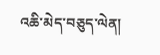འཆི་མེད་བཅུད་ལེན།